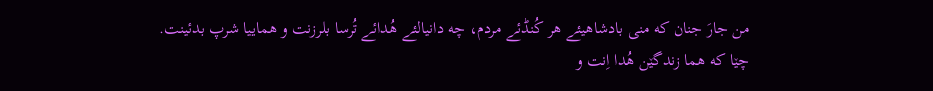من جارَ جنان که منی بادشاهیئے هر کُنڈئے مردم، چه دانیالئے هُدائے تُرسا بلرزنت و هماییا شرپ بدئینت.
چێا که هما زندگێن هُدا اِنت و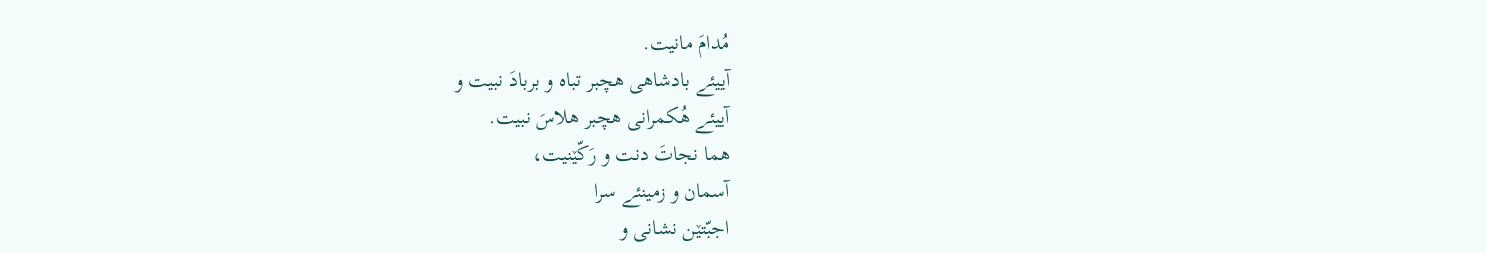مُدامَ مانیت.
آییئے بادشاهی هچبر تباه و بربادَ نبیت و
آییئے هُکمرانی هچبر هلاسَ نبیت.
هما نجاتَ دنت و رَکّێنیت،
آسمان و زمینئے سرا
اجبّتێن نشانی و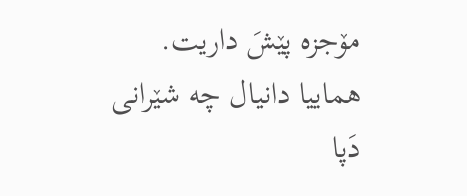مۆجزه پێشَ داریت.
هماییا دانیال چه شێرانی دَپا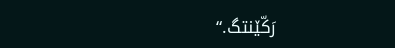رَکّێنتگ.“